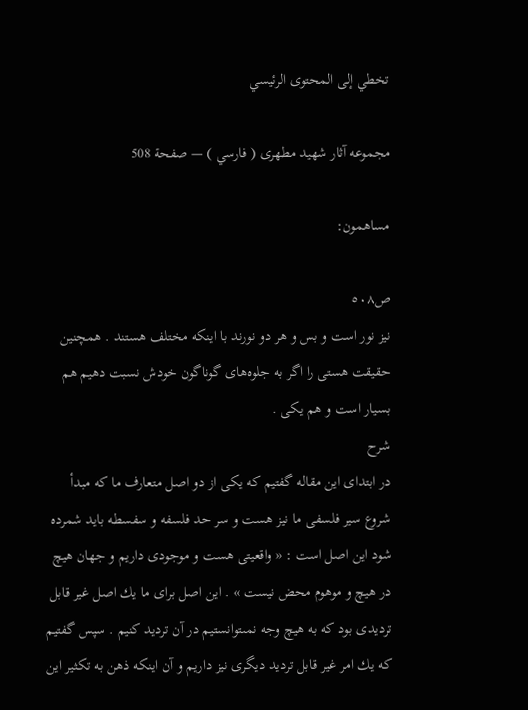تخطي إلى المحتوى الرئيسي

مجموعه آثار شهيد مطهرى ( فارسي ) — صفحة 508

مساهمون:

ص٥٠٨
نيز نور است و بس و هر دو نورند با اينكه مختلف هستند . همچنين حقيقت هستى را اگر به جلوه‌هاى گوناگون خودش نسبت دهيم هم بسيار است و هم يكى .
شرح
در ابتداى اين مقاله گفتيم كه يكى از دو اصل متعارف ما كه مبدأ شروع سير فلسفى ما نيز هست و سر حد فلسفه و سفسطه بايد شمرده شود اين اصل است : « واقعيتى هست و موجودى داريم و جهان هيچ در هيچ و موهوم محض نيست » . اين اصل براى ما يك اصل غير قابل ترديدى بود كه به هيچ وجه نمىتوانستيم در آن ترديد كنيم . سپس گفتيم كه يك امر غير قابل ترديد ديگرى نيز داريم و آن اينكه ذهن به تكثير اين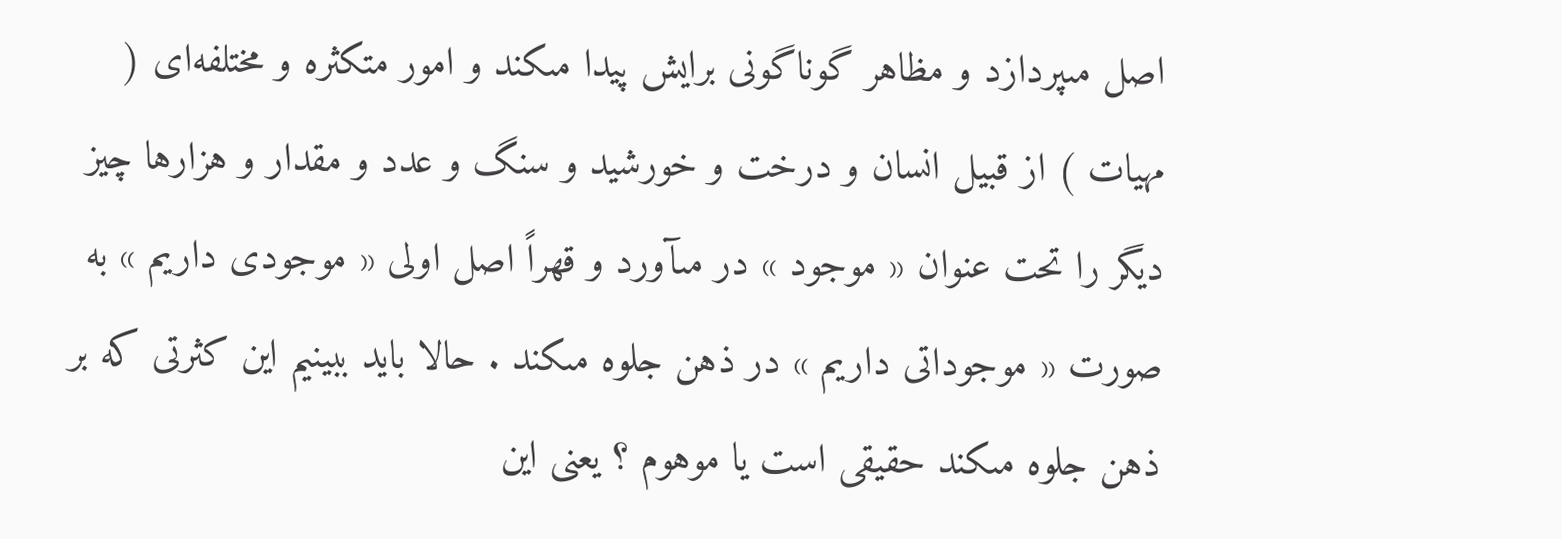اصل مىپردازد و مظاهر گوناگونى برايش پيدا مىكند و امور متكثره و مختلفه‌اى ( مهيات ) از قبيل انسان و درخت و خورشيد و سنگ و عدد و مقدار و هزارها چيز ديگر را تحت عنوان « موجود » در مىآورد و قهراً اصل اولى « موجودى داريم » به صورت « موجوداتى داريم » در ذهن جلوه مىكند . حالا بايد ببينيم اين كثرتى كه بر ذهن جلوه مىكند حقيقى است يا موهوم ؟ يعنى اين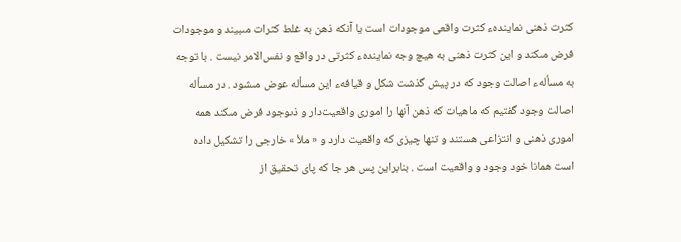كثرت ذهنى نمايندهء كثرت واقعى موجودات است يا آنكه ذهن به غلط كثرات مىبيند و موجودات فرض مىكند و اين كثرت ذهنى به هيچ وجه نمايندهء كثرتى در واقع و نفس‌الامر نيست . با توجه به مسألهء اصالت وجود كه در پيش گذشت شكل و قيافهء اين مسأله عوض مىشود . در مسأله اصالت وجود گفتيم كه ماهيات كه ذهن آنها را امورى واقعيت‌دار و ذىوجود فرض مىكند همه امورى ذهنى و انتزاعى هستند و تنها چيزى كه واقعيت دارد و « ملأ » خارجى را تشكيل داده است همانا خود وجود و واقعيت است . بنابراين پس هر جا كه پاى تحقيق از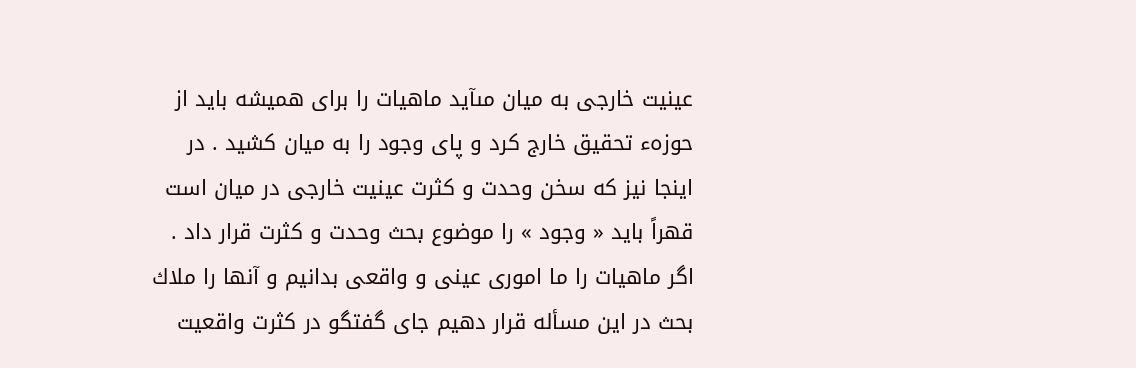عينيت خارجى به ميان مىآيد ماهيات را براى هميشه بايد از حوزهء تحقيق خارج كرد و پاى وجود را به ميان كشيد . در اينجا نيز كه سخن وحدت و كثرت عينيت خارجى در ميان است قهراً بايد « وجود » را موضوع بحث وحدت و كثرت قرار داد . اگر ماهيات را ما امورى عينى و واقعى بدانيم و آنها را ملاك بحث در اين مسأله قرار دهيم جاى گفتگو در كثرت واقعيت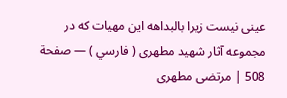عينى نيست زيرا بالبداهه اين مهيات كه در
مجموعه آثار شهيد مطهرى ( فارسي ) — صفحة 508 | مرتضى مطهرى